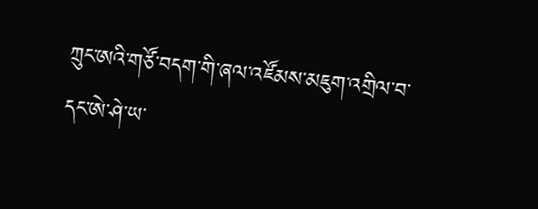ཀྲུང་ཨའི་གཙོ་བདག་གི་ཞལ་འཛོམས་མཇུག་འགྲིལ་བ་དང་ཨེ་ཤེ་ཡ་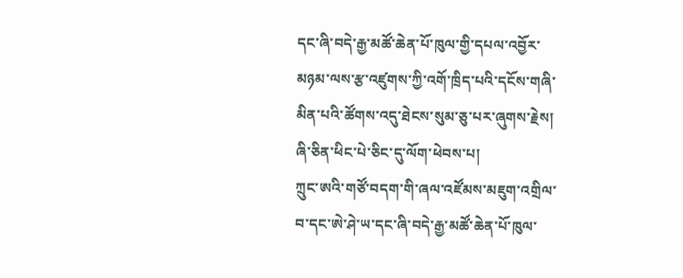དང་ཞི་བདེ་རྒྱ་མཚོ་ཆེན་པོ་ཁུལ་གྱི་དཔལ་འབྱོར་མཉམ་ལས་རྩ་འཛུགས་ཀྱི་འགོ་ཁྲིད་པའི་དངོས་གཞི་མིན་པའི་ཚོགས་འདུ་ཐེངས་སུམ་ཅུ་པར་ཞུགས་རྗེས།
ཞི་ཅིན་ཕིང་པེ་ཅིང་དུ་ལོག་ཕེབས་པ།
ཀྲུང་ཨའི་གཙོ་བདག་གི་ཞལ་འཛོམས་མཇུག་འགྲིལ་བ་དང་ཨེ་ཤེ་ཡ་དང་ཞི་བདེ་རྒྱ་མཚོ་ཆེན་པོ་ཁུལ་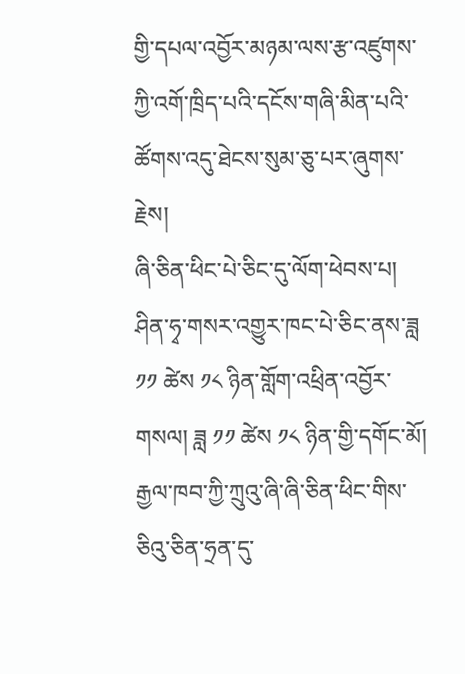གྱི་དཔལ་འབྱོར་མཉམ་ལས་རྩ་འཛུགས་ཀྱི་འགོ་ཁྲིད་པའི་དངོས་གཞི་མིན་པའི་ཚོགས་འདུ་ཐེངས་སུམ་ཅུ་པར་ཞུགས་རྗེས།
ཞི་ཅིན་ཕིང་པེ་ཅིང་དུ་ལོག་ཕེབས་པ།
ཤིན་ཧྭ་གསར་འགྱུར་ཁང་པེ་ཅིང་ནས་ཟླ ༡༡ ཚེས ༡༨ ཉིན་གློག་འཕྲིན་འབྱོར་གསལ། ཟླ ༡༡ ཚེས ༡༨ ཉིན་གྱི་དགོང་མོ། རྒྱལ་ཁབ་ཀྱི་ཀྲུའུ་ཞི་ཞི་ཅིན་ཕིང་གིས་ཅིའུ་ཅིན་ཧྲན་དུ་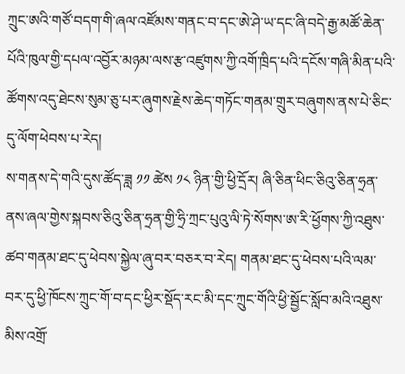ཀྲུང་ཨའི་གཙོ་བདག་གི་ཞལ་འཛོམས་གནང་བ་དང་ཨེ་ཤེ་ཡ་དང་ཞི་བདེ་རྒྱ་མཚོ་ཆེན་པོའི་ཁུལ་གྱི་དཔལ་འབྱོར་མཉམ་ལས་རྩ་འཛུགས་ཀྱི་འགོ་ཁྲིད་པའི་དངོས་གཞི་མིན་པའི་ཚོགས་འདུ་ཐེངས་སུམ་ཅུ་པར་ཞུགས་རྗེས་ཆེད་གཏོང་གནམ་གྲུར་བཞུགས་ནས་པེ་ཅིང་དུ་ལོག་ཕེབས་པ་རེད།
ས་གནས་དེ་གའི་དུས་ཚོད་ཟླ ༡༡ ཚེས ༡༨ ཉིན་གྱི་ཕྱི་དྲོར། ཞི་ཅིན་ཕིང་ཅིའུ་ཅིན་ཧྲན་ནས་ཞལ་གྱེས་སྐབས་ཅིའུ་ཅིན་ཧྲན་གྱི་ཧྲི་ཀྲང་པུའུ་ལི་ཏེ་སོགས་ཨ་རི་ཕྱོགས་ཀྱི་འཐུས་ཚབ་གནམ་ཐང་དུ་ཕེབས་སྐྱེལ་ཞུ་བར་བཅར་བ་རེད། གནམ་ཐང་དུ་ཕེབས་པའི་ལམ་བར་དུ་ཕྱི་ཁོངས་ཀྲུང་གོ་བ་དང་ཕྱིར་སྡོད་རང་མི་དང་ཀྲུང་གོའི་ཕྱི་སྦྱོང་སློབ་མའི་འཐུས་མིས་འགྲོ་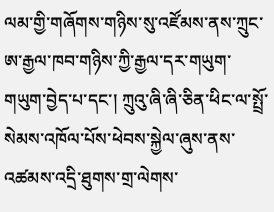ལམ་གྱི་གཞོགས་གཉིས་སུ་འཛོམས་ནས་ཀྲུང་ཨ་རྒྱལ་ཁབ་གཉིས་ཀྱི་རྒྱལ་དར་གཡུག་གཡུག་བྱེད་པ་དང་། ཀྲུའུ་ཞི་ཞི་ཅིན་ཕིང་ལ་སྤྲོ་སེམས་འཁོལ་པོས་ཕེབས་སྐྱེལ་ཞུས་ནས་འཚམས་འདྲི་ཐུགས་གྲ་ལེགས་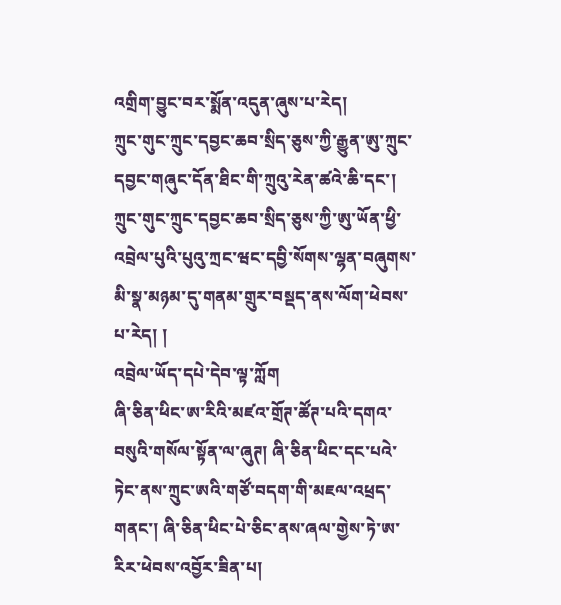འགྲིག་བྱུང་བར་སྨོན་འདུན་ཞུས་པ་རེད།
ཀྲུང་གུང་ཀྲུང་དབྱང་ཆབ་སྲིད་ཅུས་ཀྱི་རྒྱུན་ཨུ་ཀྲུང་དབྱང་གཞུང་དོན་ཐིང་གི་ཀྲུའུ་རེན་ཚའེ་ཆི་དང་། ཀྲུང་གུང་ཀྲུང་དབྱང་ཆབ་སྲིད་ཅུས་ཀྱི་ཨུ་ཡོན་ཕྱི་འབྲེལ་པུའི་པུའུ་ཀྲང་ཝང་དབྱི་སོགས་ལྷན་བཞུགས་མི་སྣ་མཉམ་དུ་གནམ་གྲུར་བསྡད་ནས་ལོག་ཕེབས་པ་རེད། །
འབྲེལ་ཡོད་དཔེ་དེབ་ལྟ་ཀློག
ཞི་ཅིན་ཕིང་ཨ་རིའི་མཛའ་གྲོཊ་ཚོཊ་པའི་དགའ་བསུའི་གསོལ་སྟོན་ལ་ཞུཊ། ཞི་ཅིན་ཕིང་དང་པའེ་ཏེང་ནས་ཀྲུང་ཨའི་གཙོ་བདག་གི་མཇལ་འཕྲད་གནང་། ཞི་ཅིན་ཕིང་པེ་ཅིང་ནས་ཞལ་གྱེས་ཏེ་ཨ་རིར་ཕེབས་འབྱོར་ཟིན་པ།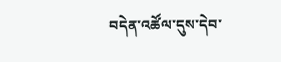བདེན་འཚོལ་དུས་དེབ་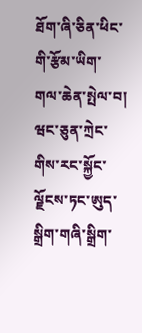ཐོག་ཞི་ཅིན་ཕིང་གི་རྩོམ་ཡིག་གལ་ཆེན་སྤེལ་བ། ཝང་ཅུན་ཀྲེང་གིས་རང་སྐྱོང་ལྗོངས་ཏང་ཨུད་སྒྲིག་གཞི་སྒྲིག་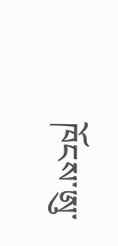ཁོངས་ཨུ་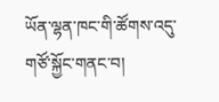ཡོན་ལྷན་ཁང་གི་ཚོགས་འདུ་གཙོ་སྐྱོང་གནང་བ།